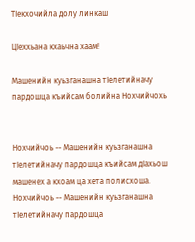ТIекхочийла долу линкаш

ЦIеххьана кхаьчна хаам!

Машенийн куьзганашна тIелетийначу пардошца къийсам болийна Нохчийчохь


Нохчийчоь -- Машенийн куьзганашна тIелетийначу пардошца къийсам дIахьош машенех а кхоам ца хета полисхоша.
Нохчийчоь -- Машенийн куьзганашна тIелетийначу пардошца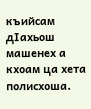къийсам дIахьош машенех а кхоам ца хета полисхоша.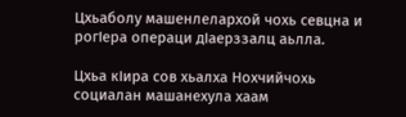Цхьаболу машенлелархой чохь севцна и рогIера операци дIаерззалц аьлла.

Цхьа кIира сов хьалха Нохчийчохь социалан машанехула хаам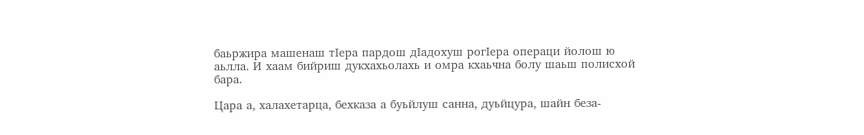баьржира машенаш тIера пардош дIадохуш рогIера операци йолош ю аьлла. И хаам бийриш дукхахьолахь и омра кхаьчна болу шаьш полисхой бара.

Цара а, халахетарца, бехказа а буьйлуш санна, дуьйцура, шайн беза-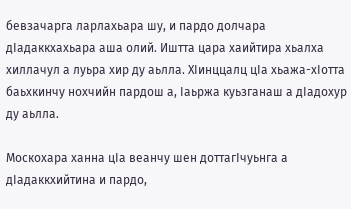бевзачарга ларлахьара шу, и пардо долчара дIадаккхахьара аша олий. Иштта цара хаийтира хьалха хиллачул а луьра хир ду аьлла. ХIинццалц цIа хьажа-хIотта баьхкинчу нохчийн пардош а, Iаьржа куьзганаш а дIадохур ду аьлла.

Москохара ханна цIа веанчу шен доттагIчуьнга а дIадаккхийтина и пардо,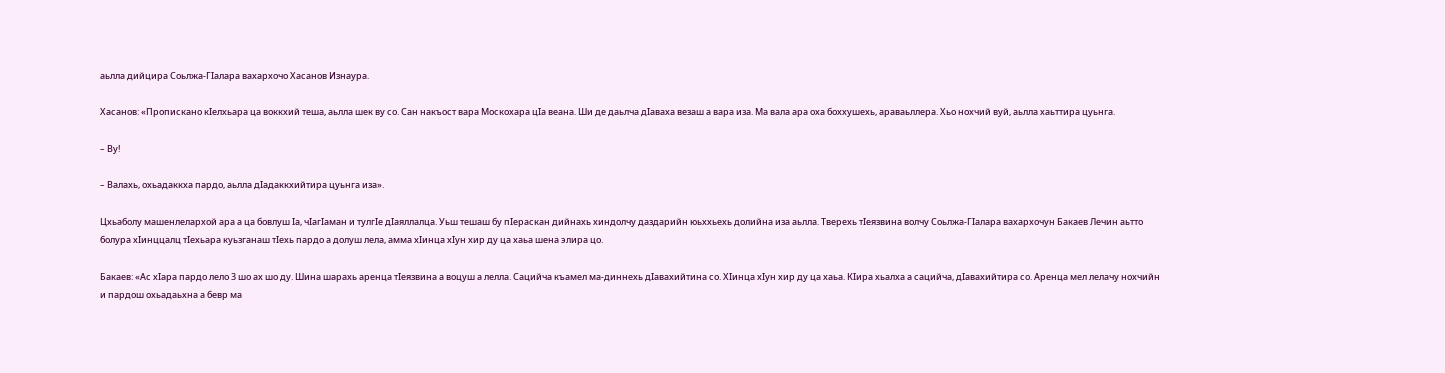аьлла дийцира Соьлжа-ГIалара вахархочо Хасанов Изнаура.

Хасанов: «Пропискано кIелхьара ца воккхий теша, аьлла шек ву со. Сан накъост вара Москохара цIа веана. Ши де даьлча дIаваха везаш а вара иза. Ма вала ара оха боххушехь, араваьллера. Хьо нохчий вуй, аьлла хаьттира цуьнга.

– Ву!

– Валахь, охьадаккха пардо, аьлла дIадаккхийтира цуьнга иза».

Цхьаболу машенлелархой ара а ца бовлуш Iа, чIагIаман и тулгIе дIаяллалца. Уьш тешаш бу пIераскан дийнахь хиндолчу даздарийн юьххьехь долийна иза аьлла. Тверехь тIеязвина волчу Соьлжа-ГIалара вахархочун Бакаев Лечин аьтто болура хIинццалц тIехьара куьзганаш тIехь пардо а долуш лела, амма хIинца хIун хир ду ца хаьа шена элира цо.

Бакаев: «Ас хIара пардо лело 3 шо ах шо ду. Шина шарахь аренца тIеязвина а воцуш а лелла. Сацийча къамел ма-диннехь дIавахийтина со. ХIинца хIун хир ду ца хаьа. КIира хьалха а сацийча, дIавахийтира со. Аренца мел лелачу нохчийн и пардош охьадаьхна а бевр ма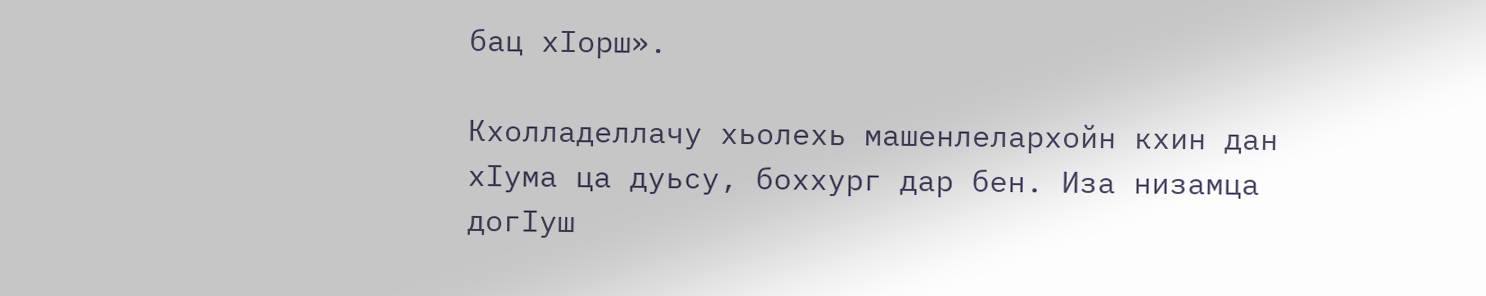бац хIорш».

Кхолладеллачу хьолехь машенлелархойн кхин дан хIума ца дуьсу, боххург дар бен. Иза низамца догIуш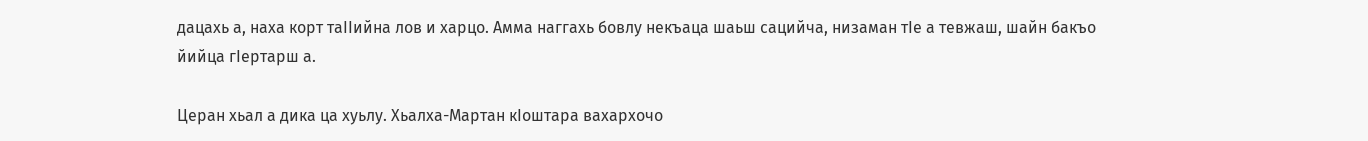дацахь а, наха корт таIIийна лов и харцо. Амма наггахь бовлу некъаца шаьш сацийча, низаман тIе а тевжаш, шайн бакъо йийца гIертарш а.

Церан хьал а дика ца хуьлу. Хьалха-Мартан кIоштара вахархочо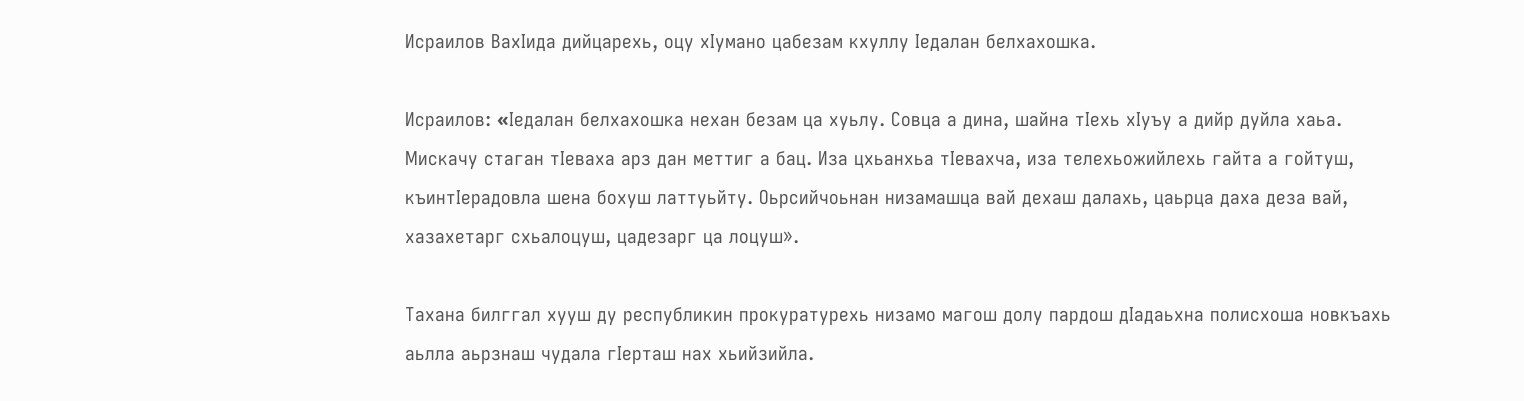Исраилов ВахIида дийцарехь, оцу хIумано цабезам кхуллу Iедалан белхахошка.

Исраилов: «Iедалан белхахошка нехан безам ца хуьлу. Совца а дина, шайна тIехь хIуъу а дийр дуйла хаьа. Мискачу стаган тIеваха арз дан меттиг а бац. Иза цхьанхьа тIевахча, иза телехьожийлехь гайта а гойтуш, къинтIерадовла шена бохуш латтуьйту. Оьрсийчоьнан низамашца вай дехаш далахь, цаьрца даха деза вай, хазахетарг схьалоцуш, цадезарг ца лоцуш».

Тахана билггал хууш ду республикин прокуратурехь низамо магош долу пардош дIадаьхна полисхоша новкъахь аьлла аьрзнаш чудала гIерташ нах хьийзийла.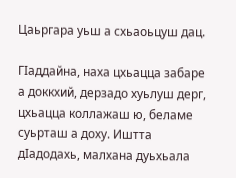Цаьргара уьш а схьаоьцуш дац.

ГIаддайна, наха цхьацца забаре а доккхий, дерзадо хуьлуш дерг, цхьацца коллажаш ю, беламе суьрташ а доху. Иштта дIадодахь, малхана дуьхьала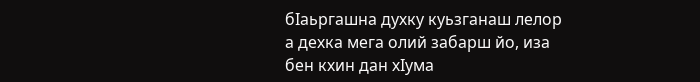бIаьргашна духку куьзганаш лелор а дехка мега олий забарш йо, иза бен кхин дан хIума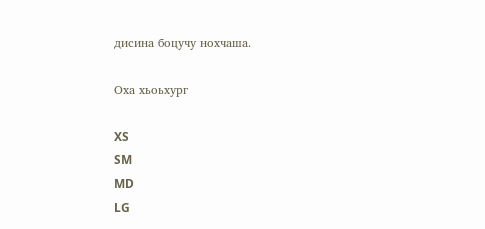дисина боцучу нохчаша.

Оха хьоьхург

XS
SM
MD
LG